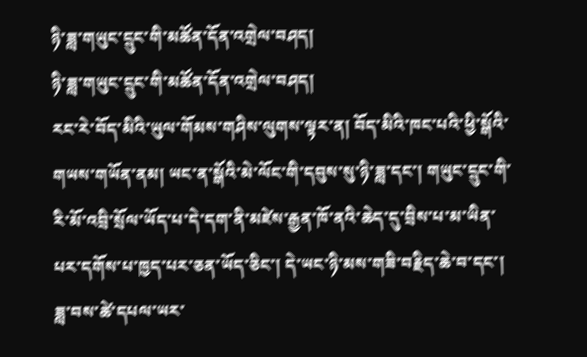ཉི་ཟླ་གཡུང་དྲུང་གི་མཚོན་དོན་འགྲེལ་བཤད།
ཉི་ཟླ་གཡུང་དྲུང་གི་མཚོན་དོན་འགྲེལ་བཤད།
རང་རེ་བོད་མིའི་ཡུལ་གོམས་གཤིས་ལུགས་ལྟར་ན། བོད་མིའི་ཁང་པའི་ཕྱི་སྒོའི་གཡས་གཡོན་ནམ། ཡང་ན་སྒོའི་མེ་ལོང་གི་དབུས་སུ་ཉི་ཟླ་དང་། གཡུང་དྲུང་གི་རི་མོ་འབྲི་སྲོལ་ཡོད་པ་དེ་དག་ནི་མཛེས་རྒྱན་ཁོ་ནའི་ཆེད་དུ་བྲིས་པ་མ་ཡིན་པར་དགོས་པ་ཁྱད་པར་ཅན་ཡོད་ཅིང་། དེ་ཡང་ཉི་མས་གཟི་བརྗིད་ཆེ་བ་དང་། ཟླ་བས་ཚེ་དཔལ་ཡར་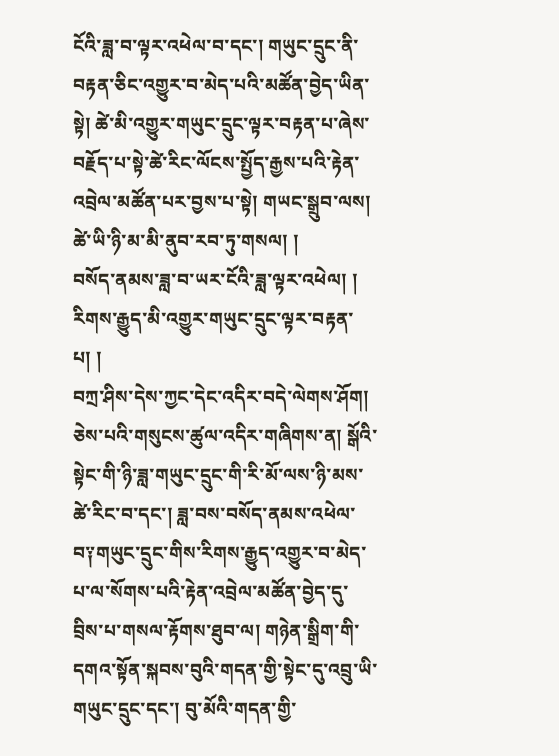ངོའི་ཟླ་བ་ལྟར་འཕེལ་བ་དང་། གཡུང་དྲུང་ནི་བརྟན་ཅིང་འགྱུར་བ་མེད་པའི་མཚོན་བྱེད་ཡིན་སྟེ། ཚེ་མི་འགྱུར་གཡུང་དྲུང་ལྟར་བརྟན་པ་ཞེས་བརྗོད་པ་སྟེ་ཚེ་རིང་ལོངས་སྤྱོད་རྒྱས་པའི་རྟེན་འབྲེལ་མཚོན་པར་བྱས་པ་སྟེ། གཡང་སྒྲུབ་ལས།
ཚེ་ཡི་ཉི་མ་མི་ནུབ་རབ་ཏུ་གསལ། །
བསོད་ནམས་ཟླ་བ་ཡར་ངོའི་ཟླ་ལྟར་འཕེལ། །
རིགས་རྒྱུད་མི་འགྱུར་གཡུང་དྲུང་ལྟར་བརྟན་པ། །
བཀྲ་ཤིས་དེས་ཀྱང་དེང་འདིར་བདེ་ལེགས་ཤོག།
ཅེས་པའི་གསུངས་ཚུལ་འདིར་གཞིགས་ན། སྒོའི་སྟེང་གི་ཉི་ཟླ་གཡུང་དྲུང་གི་རི་མོ་ལས་ཉི་མས་ཚེ་རིང་བ་དང་། ཟླ་བས་བསོད་ནམས་འཕེལ་བ༑གཡུང་དྲུང་གིས་རིགས་རྒྱུད་འགྱུར་བ་མེད་པ་ལ་སོགས་པའི་རྟེན་འབྲེལ་མཚོན་བྱེད་དུ་བྲིས་པ་གསལ་རྟོགས་ཐུབ་ལ། གཉེན་སྒྲིག་གི་དགའ་སྟོན་སྐབས་བུའི་གདན་གྱི་སྟེང་དུ་འབྲུ་ཡི་གཡུང་དྲུང་དང་། བུ་མོའི་གདན་གྱི་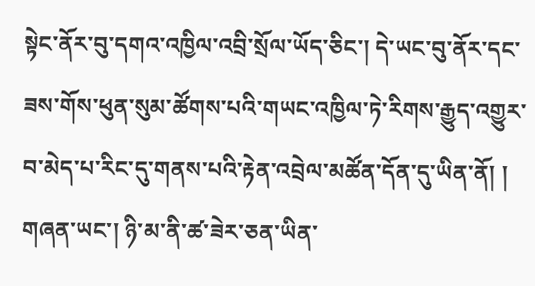སྟེང་ནོར་བུ་དགའ་འཁྱིལ་འབྲི་སྲོལ་ཡོད་ཅིང་། དེ་ཡང་བུ་ནོར་དང་ཟས་གོས་ཕུན་སུམ་ཚོགས་པའི་གཡང་འཁྱིལ་ཏེ་རིགས་རྒྱུད་འགྱུར་བ་མེད་པ་རིང་དུ་གནས་པའི་རྟེན་འབྲེལ་མཚོན་དོན་དུ་ཡིན་ནོ། །
གཞན་ཡང་། ཉི་མ་ནི་ཚ་ཟེར་ཅན་ཡིན་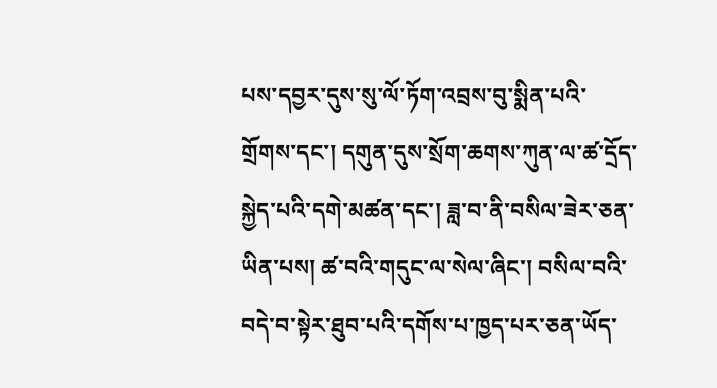པས་དབྱར་དུས་སུ་ལོ་ཏོག་འབྲས་བུ་སྨིན་པའི་གྲོགས་དང་། དགུན་དུས་སྲོག་ཆགས་ཀུན་ལ་ཚ་དྲོད་སྐྱེད་པའི་དགེ་མཚན་དང་། ཟླ་བ་ནི་བསིལ་ཟེར་ཅན་ཡིན་པས། ཚ་བའི་གདུང་ལ་སེལ་ཞིང་། བསིལ་བའི་བདེ་བ་སྟེར་ཐུབ་པའི་དགོས་པ་ཁྱད་པར་ཅན་ཡོད་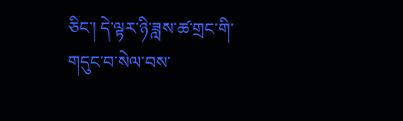ཅིང་། དེ་ལྟར་ཉི་ཟླས་ཚ་གྲང་གི་གདུང་བ་སེལ་བས་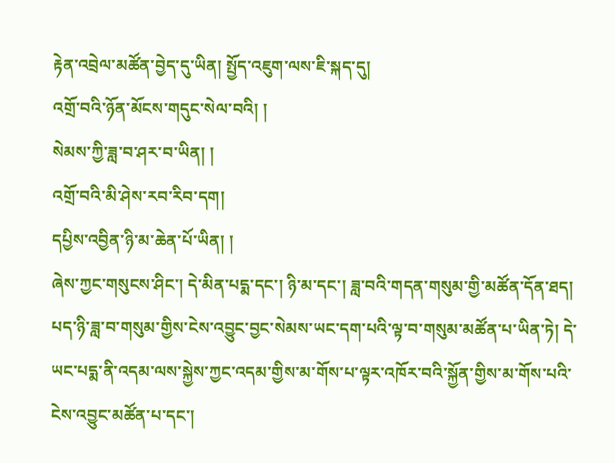རྟེན་འབྲེལ་མཚོན་བྱེད་དུ་ཡིན། སྤྱོད་འཇུག་ལས་ཇི་སྐད་དུ།
འགྲོ་བའི་ཉོན་མོངས་གདུང་སེལ་བའི། །
སེམས་ཀྱི་ཟླ་བ་ཤར་བ་ཡིན། །
འགྲོ་བའི་མི་ཤེས་རབ་རིབ་དག།
དཔྱིས་འབྱིན་ཉི་མ་ཆེན་པོ་ཡིན། །
ཞེས་ཀྱང་གསུངས་ཤིང་། དེ་མིན་པདྨ་དང་། ཉི་མ་དང་། ཟླ་བའི་གདན་གསུམ་གྱི་མཚོན་དོན་ཐད། པད་ཉི་ཟླ་བ་གསུམ་གྱིས་ངེས་འབྱུང་བྱང་སེམས་ཡང་དག་པའི་ལྟ་བ་གསུམ་མཚོན་པ་ཡིན་ཏེ། དེ་ཡང་པདྨ་ནི་འདམ་ལས་སྐྱེས་ཀྱང་འདམ་གྱིས་མ་གོས་པ་ལྟར་འཁོར་བའི་སྐྱོན་གྱིས་མ་གོས་པའི་ངེས་འབྱུང་མཚོན་པ་དང་།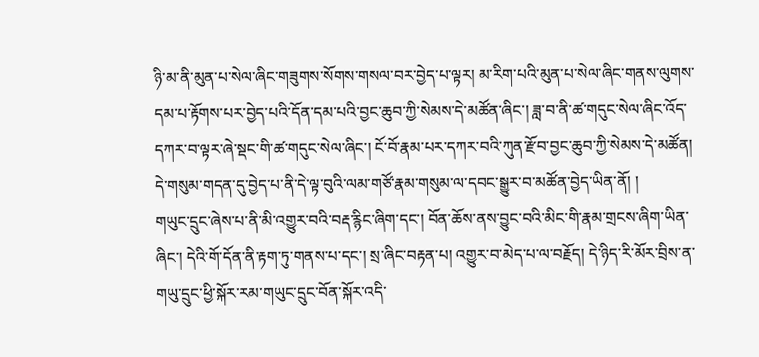ཉི་མ་ནི་མུན་པ་སེལ་ཞིང་གཟུགས་སོགས་གསལ་བར་བྱེད་པ་ལྟར། མ་རིག་པའི་མུན་པ་སེལ་ཞིང་གནས་ལུགས་དམ་པ་རྟོགས་པར་བྱེད་པའི་དོན་དམ་པའི་བྱང་ཆུབ་ཀྱི་སེམས་དེ་མཚོན་ཞིང་། ཟླ་བ་ནི་ཚ་གདུང་སེལ་ཞིང་འོད་དཀར་བ་ལྟར་ཞེ་སྡང་གི་ཚ་གདུང་སེལ་ཞིང་། ངོ་བོ་རྣམ་པར་དཀར་བའི་ཀུན་རྫོབ་བྱང་ཆུབ་ཀྱི་སེམས་དེ་མཚོན། དེ་གསུམ་གདན་དུ་བྱེད་པ་ནི་དེ་ལྟ་བུའི་ལམ་གཙོ་རྣམ་གསུམ་ལ་དབང་སྒྱུར་བ་མཚོན་བྱེད་ཡིན་ནོ། །
གཡུང་དྲུང་ཞེས་པ་ནི་མི་འགྱུར་བའི་བརྡ་རྙིང་ཞིག་དང་། བོན་ཆོས་ནས་བྱུང་བའི་མིང་གི་རྣམ་གྲངས་ཞིག་ཡིན་ཞིང་། དེའི་གོ་དོན་ནི་རྟག་ཏུ་གནས་པ་དང་། སྲ་ཞིང་བརྟན་པ། འགྱུར་བ་མེད་པ་ལ་བརྗོད། དེ་ཉིད་རི་མོར་བྲིས་ན་གཡུ་དྲུང་ཕྱི་སྐོར་རམ་གཡུང་དྲུང་བོན་སྐོར་འདི་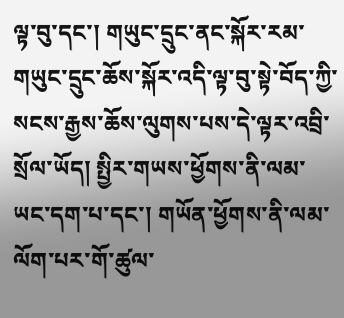ལྟ་བུ་དང་། གཡུང་དྲུང་ནང་སྐོར་རམ་གཡུང་དྲུང་ཆོས་སྐོར་འདི་ལྟ་བུ་སྟེ་བོད་ཀྱི་སངས་རྒྱས་ཆོས་ལུགས་པས་དེ་ལྟར་འབྲི་སྲོལ་ཡོད། སྤྱིར་གཡས་ཕྱོགས་ནི་ལམ་ཡང་དག་པ་དང་། གཡོན་ཕྱོགས་ནི་ལམ་ལོག་པར་གོ་ཚུལ་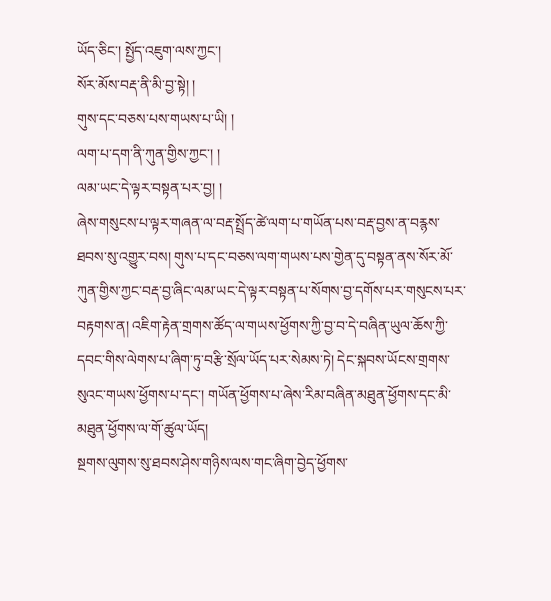ཡོད་ཅིང་། སྤྱོད་འཇུག་ལས་ཀྱང་།
སོར་མོས་བརྡ་ནི་མི་བྱ་སྟེ། །
གུས་དང་བཅས་པས་གཡས་པ་ཡི། །
ལག་པ་དག་ནི་ཀུན་གྱིས་ཀྱང་། །
ལམ་ཡང་དེ་ལྟར་བསྟན་པར་བྱ། །
ཞེས་གསུངས་པ་ལྟར་གཞན་ལ་བརྡ་སྤྲོད་ཚེ་ལག་པ་གཡོན་པས་བརྡ་བྱས་ན་བརྙས་ཐབས་སུ་འགྱུར་བས། གུས་པ་དང་བཅས་ལག་གཡས་པས་གྱེན་དུ་བསྟན་ནས་སོར་མོ་ཀུན་གྱིས་ཀྱང་བརྡ་བྱ་ཞིང་ལམ་ཡང་དེ་ལྟར་བསྟན་པ་སོགས་བྱ་དགོས་པར་གསུངས་པར་བརྟགས་ན། འཇིག་རྟེན་གྲགས་ཚོད་ལ་གཡས་ཕྱོགས་ཀྱི་བྱ་བ་དེ་བཞིན་ཡུལ་ཆོས་ཀྱི་དབང་གིས་ལེགས་པ་ཞིག་ཏུ་བརྩི་སྲོལ་ཡོད་པར་སེམས་ཏེ། དེང་སྐབས་ཡོངས་གྲགས་སུའང་གཡས་ཕྱོགས་པ་དང་། གཡོན་ཕྱོགས་པ་ཞེས་རིམ་བཞིན་མཐུན་ཕྱོགས་དང་མི་མཐུན་ཕྱོགས་ལ་གོ་ཚུལ་ཡོད།
སྔགས་ལུགས་སུ་ཐབས་ཤེས་གཉིས་ལས་གང་ཞིག་བྱེད་ཕྱོགས་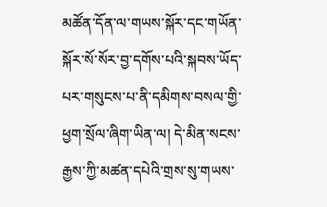མཚོན་དོན་ལ་གཡས་སྐོར་དང་གཡོན་སྐོར་སོ་སོར་བྱ་དགོས་པའི་སྐབས་ཡོད་པར་གསུངས་པ་ནི་དམིགས་བསལ་གྱི་ཕྱག་སྲོལ་ཞིག་ཡིན་ལ། དེ་མིན་སངས་རྒྱས་ཀྱི་མཚན་དཔེའི་གྲས་སུ་གཡས་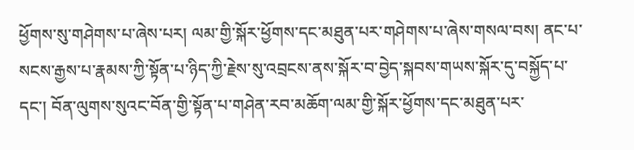ཕྱོགས་སུ་གཤེགས་པ་ཞེས་པར། ལམ་གྱི་སྐོར་ཕྱོགས་དང་མཐུན་པར་གཤེགས་པ་ཞེས་གསལ་བས། ནང་པ་སངས་རྒྱས་པ་རྣམས་ཀྱི་སྟོན་པ་ཉིད་ཀྱི་རྗེས་སུ་འབྲངས་ནས་སྐོར་བ་བྱེད་སྐབས་གཡས་སྐོར་དུ་བསྐྱོད་པ་དང་། བོན་ལུགས་སུའང་བོན་གྱི་སྟོན་པ་གཤེན་རབ་མཆོག་ལམ་གྱི་སྐོར་ཕྱོགས་དང་མཐུན་པར་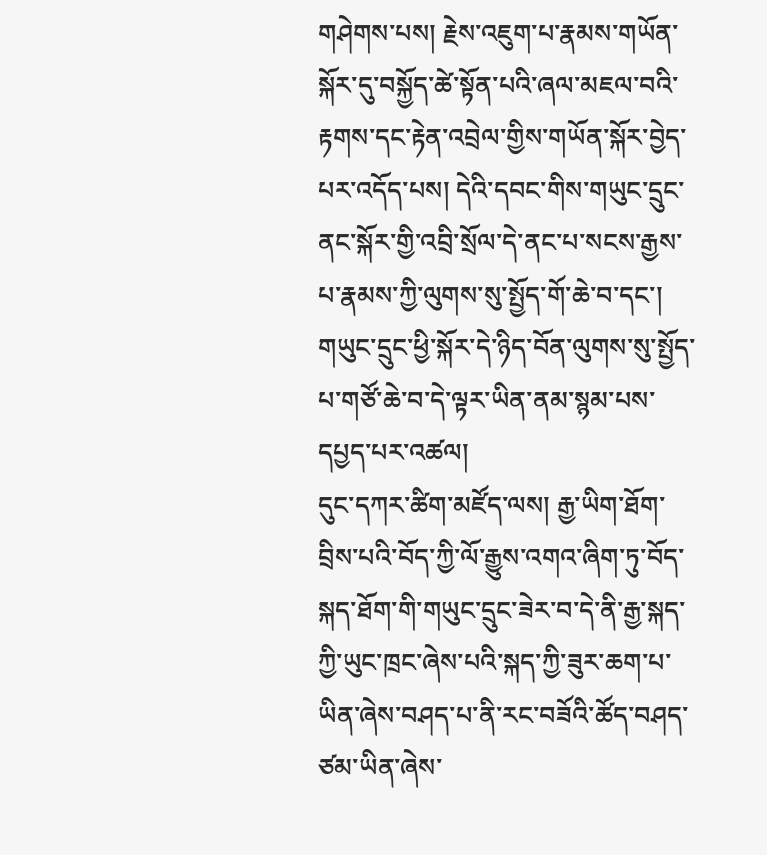གཤེགས་པས། རྗེས་འཇུག་པ་རྣམས་གཡོན་སྐོར་དུ་བསྐྱོད་ཚེ་སྟོན་པའི་ཞལ་མཇལ་བའི་རྟགས་དང་རྟེན་འབྲེལ་གྱིས་གཡོན་སྐོར་བྱེད་པར་འདོད་པས། དེའི་དབང་གིས་གཡུང་དྲུང་ནང་སྐོར་གྱི་འབྲི་སྲོལ་དེ་ནང་པ་སངས་རྒྱས་པ་རྣམས་ཀྱི་ལུགས་སུ་སྤྱོད་གོ་ཆེ་བ་དང་། གཡུང་དྲུང་ཕྱི་སྐོར་དེ་ཉིད་བོན་ལུགས་སུ་སྤྱོད་པ་གཙོ་ཆེ་བ་དེ་ལྟར་ཡིན་ནམ་སྙམ་པས་དཔྱད་པར་འཚལ།
དུང་དཀར་ཚིག་མཛོད་ལས། རྒྱ་ཡིག་ཐོག་བྲིས་པའི་བོད་ཀྱི་ལོ་རྒྱུས་འགའ་ཞིག་ཏུ་བོད་སྐད་ཐོག་གི་གཡུང་དྲུང་ཟེར་བ་དེ་ནི་རྒྱ་སྐད་ཀྱི་ཡུང་ཁྲང་ཞེས་པའི་སྐད་ཀྱི་ཟུར་ཆག་པ་ཡིན་ཞེས་བཤད་པ་ནི་རང་བཟོའི་ཚོད་བཤད་ཙམ་ཡིན་ཞེས་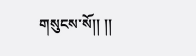གསུངས་སོ།། །།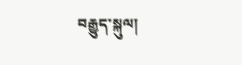བརྒྱུད་སྐུལ།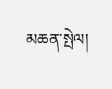མཆན་སྤེལ།